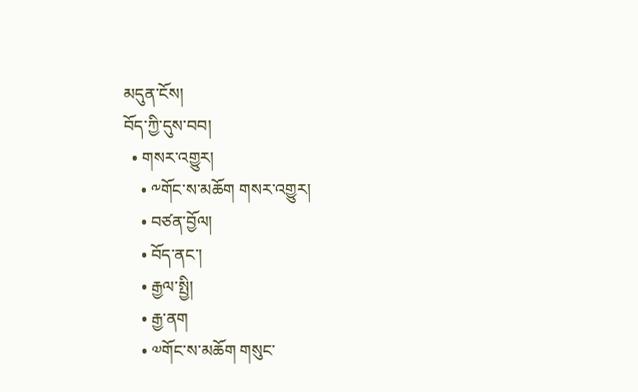མདུན་ངོས།
བོད་ཀྱི་དུས་བབ།
  • གསར་འགྱུར།
    • ༸གོང་ས་མཆོག གསར་འགྱུར།
    • བཙན་བྱོལ།
    • བོད་ནང་།
    • རྒྱལ་སྤྱི།
    • རྒྱ་ནག
    • ༧གོང་ས་མཆོག གསུང་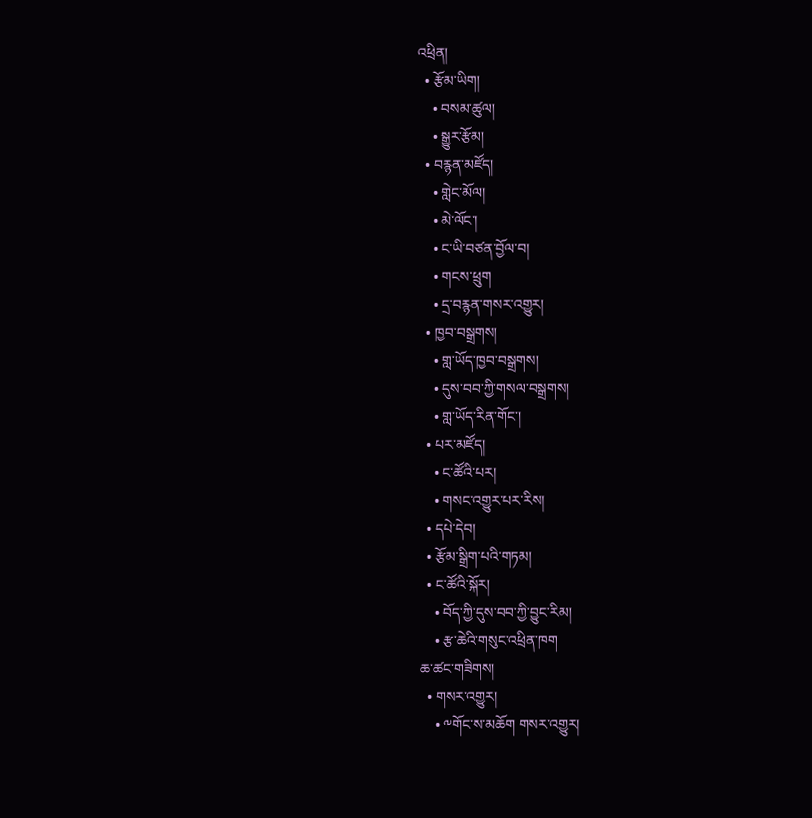འཕྲིན།
  • རྩོམ་ཡིག།
    • བསམ་ཚུལ།
    • སྒྱུར་རྩོམ།
  • བརྙན་མཛོད།
    • གླེང་མོལ།
    • མེ་ལོང་།
    • ང་ཡི་བཙན་བྱོལ་བ།
    • གངས་ཕྲུག
    • དྲ་བརྙན་གསར་འགྱུར།
  • ཁྱབ་བསྒྲགས།
    • གླ་ཡོད་ཁྱབ་བསྒྲགས།
    • དུས་བབ་ཀྱི་གསལ་བསྒྲགས།
    • གླ་ཡོད་རིན་གོང་།
  • པར་མཛོད།
    • ང་ཚོའི་པར།
    • གསང་འགྱུར་པར་རིས།
  • དཔེ་དེབ།
  • རྩོམ་སྒྲིག་པའི་གཏམ།
  • ང་ཚོའི་སྐོར།
    • བོད་ཀྱི་དུས་བབ་ཀྱི་བྱུང་རིམ།
    • རྩ་ཆེའི་གསུང་འཕྲིན་ཁག
ཆ་ཚང་གཟིགས།
  • གསར་འགྱུར།
    • ༸གོང་ས་མཆོག གསར་འགྱུར།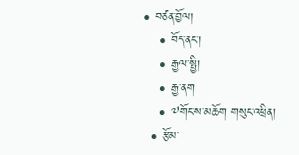• བཙན་བྱོལ།
    • བོད་ནང་།
    • རྒྱལ་སྤྱི།
    • རྒྱ་ནག
    • ༧གོང་ས་མཆོག གསུང་འཕྲིན།
  • རྩོམ་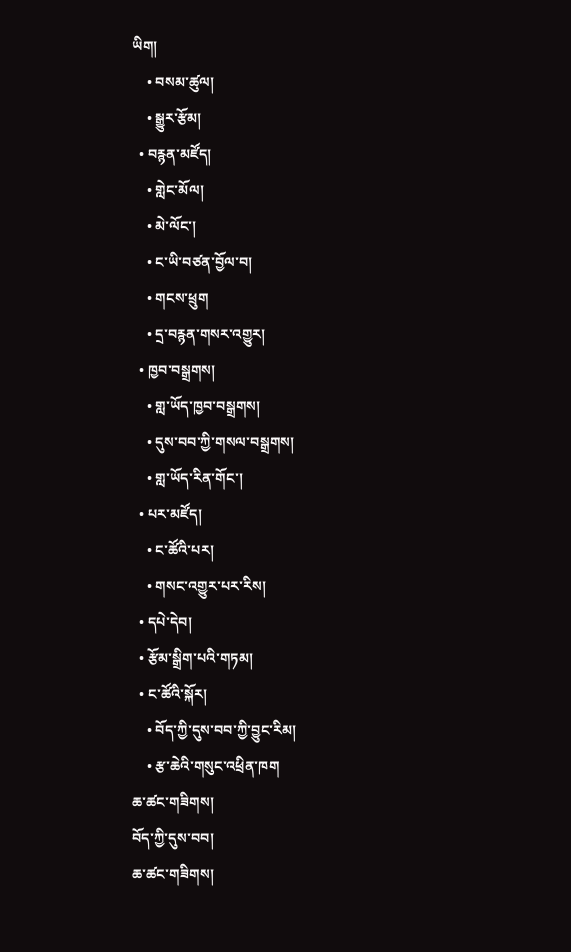ཡིག།
    • བསམ་ཚུལ།
    • སྒྱུར་རྩོམ།
  • བརྙན་མཛོད།
    • གླེང་མོལ།
    • མེ་ལོང་།
    • ང་ཡི་བཙན་བྱོལ་བ།
    • གངས་ཕྲུག
    • དྲ་བརྙན་གསར་འགྱུར།
  • ཁྱབ་བསྒྲགས།
    • གླ་ཡོད་ཁྱབ་བསྒྲགས།
    • དུས་བབ་ཀྱི་གསལ་བསྒྲགས།
    • གླ་ཡོད་རིན་གོང་།
  • པར་མཛོད།
    • ང་ཚོའི་པར།
    • གསང་འགྱུར་པར་རིས།
  • དཔེ་དེབ།
  • རྩོམ་སྒྲིག་པའི་གཏམ།
  • ང་ཚོའི་སྐོར།
    • བོད་ཀྱི་དུས་བབ་ཀྱི་བྱུང་རིམ།
    • རྩ་ཆེའི་གསུང་འཕྲིན་ཁག
ཆ་ཚང་གཟིགས།
བོད་ཀྱི་དུས་བབ།
ཆ་ཚང་གཟིགས།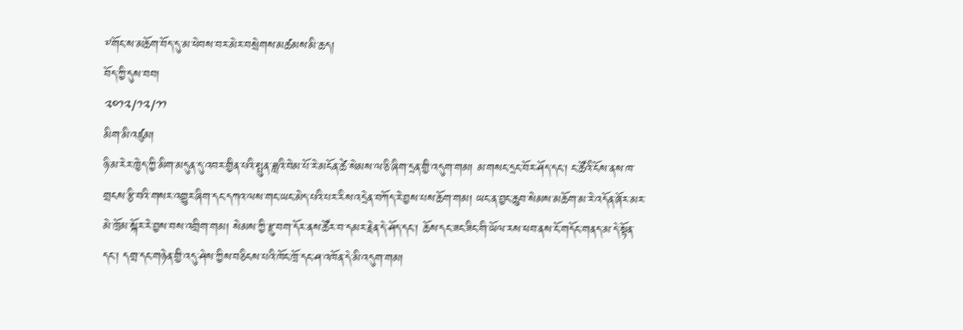༸གོང་ས་མཆོག་བོད་དུ་མ་ཕེབས་བར་མེར་བསྲེགས་མཚམས་མི་ཆད།
བོད་ཀྱི་དུས་བབ།
༢༠༡༢/༡༢/༡༡
མིག་མི་འཛུམ།
ཉི་མ་རེར་ཁྱེད་ཀྱི་མིག་མདུན་དུ་འབར་གྱིན་པའི་སྤུན་ཟླའི་བེམ་པོ་རེ་མངོན་ཚེ་སེམས་ལ་ཅི་ཞིག་དྲན་གྱི་འདུག་གམ། མ་གསང་དྲང་བོར་ཤོད་དང་། ང་ཚོའི་ངོས་ནས་ཁ་གྲངས་རྩི་བའི་གསར་འགྱུར་ཞིག་དང་དཀའ་ལས་གང་ཡང་མེད་པའི་པར་རིས་འདྲེན་བཀོད་རེ་བྱས་པས་ཆོག་གམ། ཡང་ན་བྱང་ཆུབ་སེམས་མཆོག་མ་རེ་འདོན་ཞོར་མར་མེ་ཁྲོམ་སྐོར་རེ་བྱས་བས་འགྲིག་གམ། སེམས་ཀྱི་རྫུ་བག་དོར་ནས་ཚོར་བ་དམར་རྗེན་དེ་ཤོད་དང་། ཆོས་དང་ཟང་ཟིང་གི་ཡོལ་རས་ཕབ་ནས་ངོ་གདོང་གནད་མ་དེ་སྟོན་དང་། དགྲ་དང་གཉེན་གྱི་འདུ་ཤེས་ཀྱིས་བཅིངས་པའི་ཁོང་ཁྲོ་དང་ཤ་འཁོན་དེ་མི་འདུག་གམ།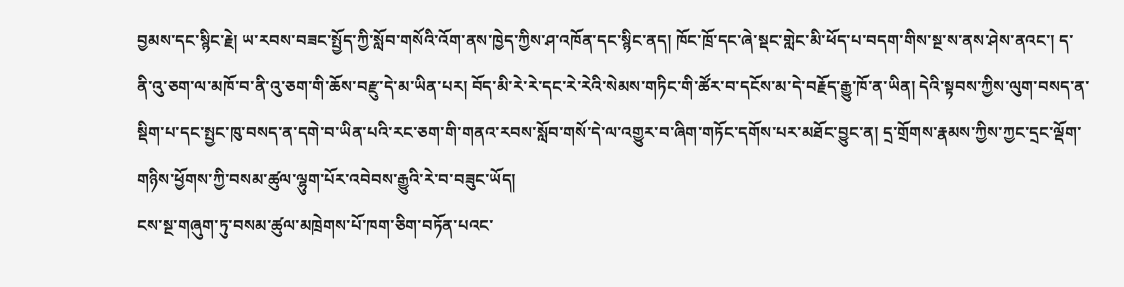བྱམས་དང་སྙིང་རྗེ། ཡ་རབས་བཟང་སྤྱོད་ཀྱི་སློབ་གསོའི་འོག་ནས་ཁྱེད་ཀྱིས་ཤ་འཁོན་དང་སྙིང་ནད། ཁོང་ཁྲོ་དང་ཞེ་སྡང་གླེང་མི་ཕོད་པ་བདག་གིས་སྔ་ས་ནས་ཤེས་ནའང་། ད་ནི་འུ་ཅག་ལ་མཁོ་བ་ནི་འུ་ཅག་གི་ཆོས་བརྫུ་དེ་མ་ཡིན་པར། བོད་མི་རེ་རེ་དང་རེ་རེའི་སེམས་གཏིང་གི་ཚོར་བ་དངོས་མ་དེ་བརྗོད་རྒྱུ་ཁོ་ན་ཡིན། དེའི་སྟབས་ཀྱིས་ལུག་བསད་ན་སྡིག་པ་དང་སྤྱང་ཁུ་བསད་ན་དགེ་བ་ཡིན་པའི་རང་ཅག་གི་གནའ་རབས་སློབ་གསོ་དེ་ལ་འགྱུར་བ་ཞིག་གཏོང་དགོས་པར་མཐོང་བྱུང་ན། དྲ་གྲོགས་རྣམས་ཀྱིས་ཀྱང་དྲང་ལྡོག་གཉིས་ཕྱོགས་ཀྱི་བསམ་ཚུལ་ལྷུག་པོར་འབེབས་རྒྱུའི་རེ་བ་བཟུང་ཡོད།
ངས་སྔ་གཞུག་ཏུ་བསམ་ཚུལ་མཁྲེགས་པོ་ཁག་ཅིག་བཏོན་པའང་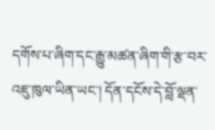དགོས་པ་ཞིག་དང་རྒྱུ་མཚན་ཞིག་གི་རྩ་བར་འཇུ་ཁུལ་ཡིན་ཡང་། དོན་དངོས་དེ་བློ་ལྡན་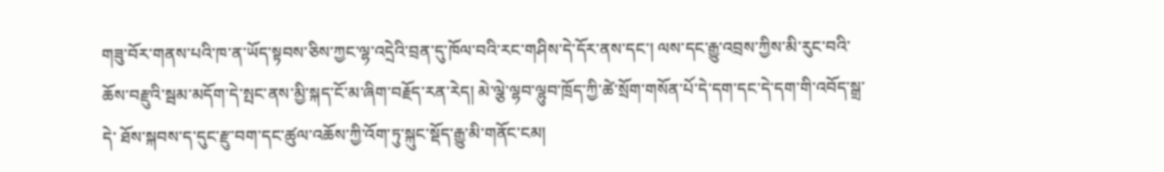གཟུ་བོར་གནས་པའི་ཁ་ན་ཡོད་སྟབས་ཅིས་ཀྱང་ལྷ་འདྲེའི་བྲན་དུ་ཁོལ་བའི་རང་གཤིས་དེ་དོར་ནས་དང་། ལས་དང་རྒྱུ་འབྲས་ཀྱིས་མི་རུང་བའི་ཆོས་བརྫུའི་སྦམ་མདོག་དེ་སྤང་ནས་མྱི་སྐད་ངོ་མ་ཞིག་བརྗོད་རན་རེད། མེ་ལྕེ་ལྷབ་ལྷུབ་ཁྲོད་ཀྱི་ཚེ་སྲོག་གསོན་པོ་དེ་དག་དང་དེ་དག་གི་འབོད་སྒྲ་དེ་ ཐོས་སྐབས་ད་དུང་རྫུ་བག་དང་ཚུལ་འཆོས་ཀྱི་འོག་ཏུ་སྐུང་སྡོད་རྒྱུ་མི་གནོང་ངམ།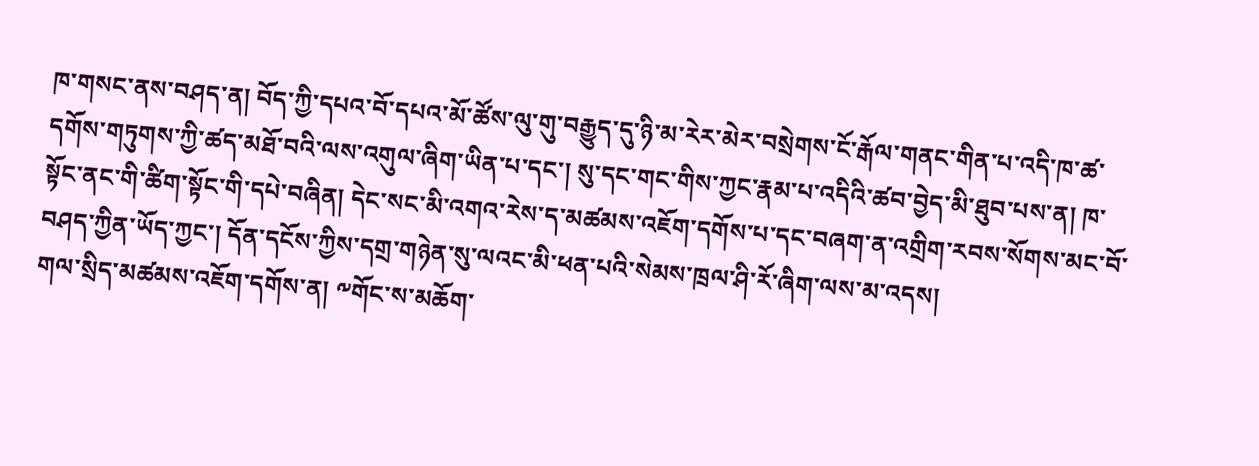ཁ་གསང་ནས་བཤད་ན། བོད་ཀྱི་དཔའ་བོ་དཔའ་མོ་ཚོས་ལུ་གུ་བརྒྱུད་དུ་ཉི་མ་རེར་མེར་བསྲེགས་ངོ་རྒོལ་གནང་གིན་པ་འདི་ཁ་ཚ་དགོས་གཏུགས་ཀྱི་ཚད་མཐོ་བའི་ལས་འགུལ་ཞིག་ཡིན་པ་དང་། སུ་དང་གང་གིས་ཀྱང་རྣམ་པ་འདིའི་ཚབ་བྱེད་མི་ཐུབ་པས་ན། ཁ་སྟོང་ནང་གི་ཚིག་སྟོང་གི་དཔེ་བཞིན། དེང་སང་མི་འགའ་རེས་ད་མཚམས་འཇོག་དགོས་པ་དང་བཞག་ན་འགྲིག་རབས་སོགས་མང་བོ་བཤད་ཀྱིན་ཡོད་ཀྱང་། དོན་དངོས་ཀྱིས་དགྲ་གཉེན་སུ་ལའང་མི་ཕན་པའི་སེམས་ཁྲལ་ཤི་རོ་ཞིག་ལས་མ་འདས།
གལ་སྲིད་མཚམས་འཇོག་དགོས་ན། ༸གོང་ས་མཆོག་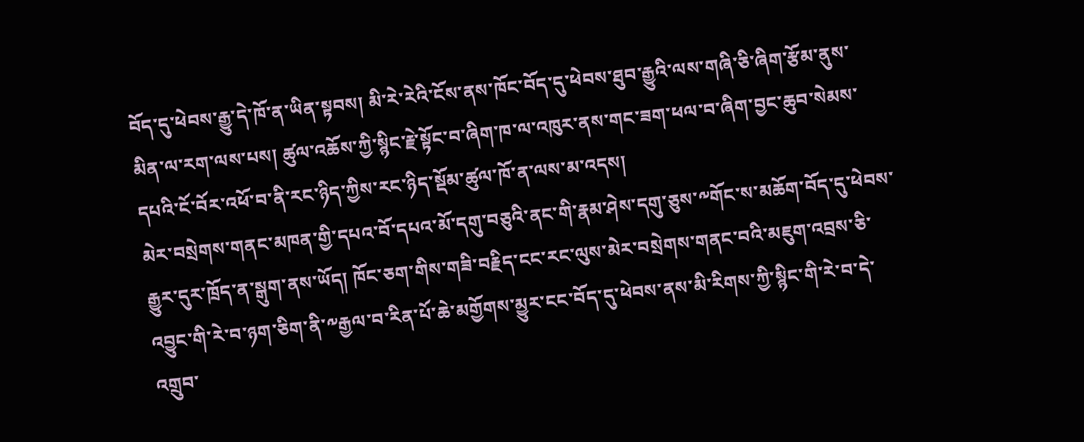བོད་དུ་ཕེབས་རྒྱུ་དེ་ཁོ་ན་ཡིན་སྟབས། མི་རེ་རེའི་ངོས་ནས་ཁོང་བོད་དུ་ཕེབས་ཐུབ་རྒྱུའི་ལས་གཞི་ཅི་ཞིག་རྩོམ་ནུས་མིན་ལ་རག་ལས་པས། ཚུལ་འཆོས་ཀྱི་སྙིང་རྗེ་སྟོང་བ་ཞིག་ཁ་ལ་འཁུར་ནས་གང་ཟག་ཕལ་བ་ཞིག་བྱང་ཆུབ་སེམས་དཔའི་ངོ་བོར་འཕོ་བ་ནི་རང་ཉིད་ཀྱིས་རང་ཉིད་སྡོམ་ཚུལ་ཁོ་ན་ལས་མ་འདས།
མེར་བསྲེགས་གནང་མཁན་གྱི་དཔའ་བོ་དཔའ་མོ་དགུ་བཅུའི་ནང་གི་རྣམ་ཤེས་དགུ་ཅུས་༸གོང་ས་མཆོག་བོད་དུ་ཕེབས་རྒྱུར་དུར་ཁྲོད་ན་སྒུག་ནས་ཡོད། ཁོང་ཅག་གིས་གཟི་བརྗིད་ངང་རང་ལུས་མེར་བསྲེགས་གནང་བའི་མཇུག་འབྲས་ཅི་འབྱུང་གི་རེ་བ་ཉག་ཅིག་ནི་༸རྒྱལ་བ་རིན་པོ་ཆེ་མགྱོགས་མྱུར་ངང་བོད་དུ་ཕེབས་ནས་མི་རིགས་ཀྱི་སྙིང་གི་རེ་བ་དེ་འགྲུབ་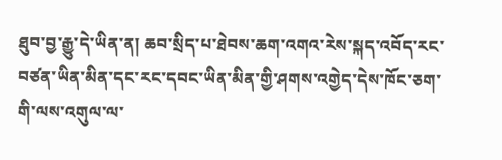ཐུབ་བྱ་རྒྱུ་དེ་ཡིན་ན། ཆབ་སྲིད་པ་ཐེབས་ཆག་འགའ་རེས་སྐད་འབོད་རང་བཙན་ཡིན་མིན་དང་རང་དབང་ཡིན་མིན་གྱི་ཤགས་འགྱེད་དེས་ཁོང་ཅག་གི་ལས་འགུལ་ལ་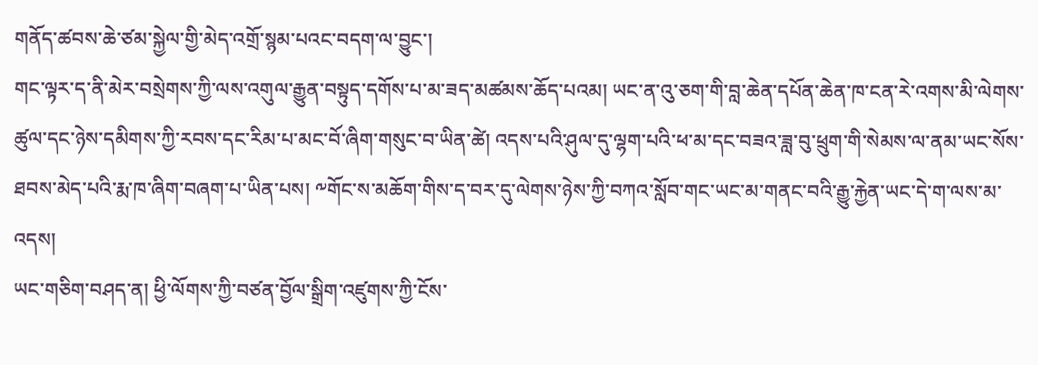གནོད་ཚབས་ཆེ་ཙམ་སྐྱེལ་གྱི་མེད་འགྲོ་སྙམ་པའང་བདག་ལ་བྱུང་།
གང་ལྟར་ད་ནི་མེར་བསྲེགས་ཀྱི་ལས་འགུལ་རྒྱུན་བསྟུད་དགོས་པ་མ་ཟད་མཚམས་ཆོད་པའམ། ཡང་ན་འུ་ཅག་གི་བླ་ཆེན་དཔོན་ཆེན་ཁ་ངན་རེ་འགས་མི་ལེགས་ཚུལ་དང་ཉེས་དམིགས་ཀྱི་རབས་དང་རིམ་པ་མང་བོ་ཞིག་གསུང་བ་ཡིན་ཚེ། འདས་པའི་ཤུལ་དུ་ལྷག་པའི་ཕ་མ་དང་བཟའ་ཟླ་བུ་ཕྲུག་གི་སེམས་ལ་ནམ་ཡང་སོས་ཐབས་མེད་པའི་རྨ་ཁ་ཞིག་བཞག་པ་ཡིན་པས། ༸གོང་ས་མཆོག་གིས་ད་བར་དུ་ལེགས་ཉེས་ཀྱི་བཀའ་སློབ་གང་ཡང་མ་གནང་བའི་རྒྱུ་རྐྱེན་ཡང་དེ་ག་ལས་མ་འདས།
ཡང་གཅིག་བཤད་ན། ཕྱི་ལོགས་ཀྱི་བཙན་བྱོལ་སྒྲིག་འཛུགས་ཀྱི་ངོས་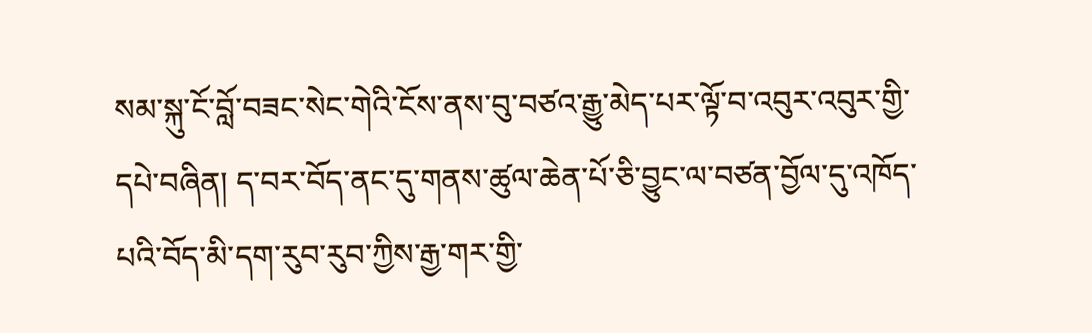སམ་སྐུ་ངོ་བློ་བཟང་སེང་གེའི་ངོས་ནས་བུ་བཙའ་རྒྱུ་མེད་པར་ལྟོ་བ་འབུར་འབུར་གྱི་དཔེ་བཞིན། ད་བར་བོད་ནང་དུ་གནས་ཚུལ་ཆེན་པོ་ཅི་བྱུང་ལ་བཙན་བྱོལ་དུ་འཁོད་པའི་བོད་མི་དག་རུབ་རུབ་ཀྱིས་རྒྱ་གར་གྱི་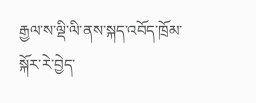རྒྱལ་ས་ལྡི་ལི་ནས་སྐད་འབོད་ཁྲོམ་སྐོར་རེ་བྱེད་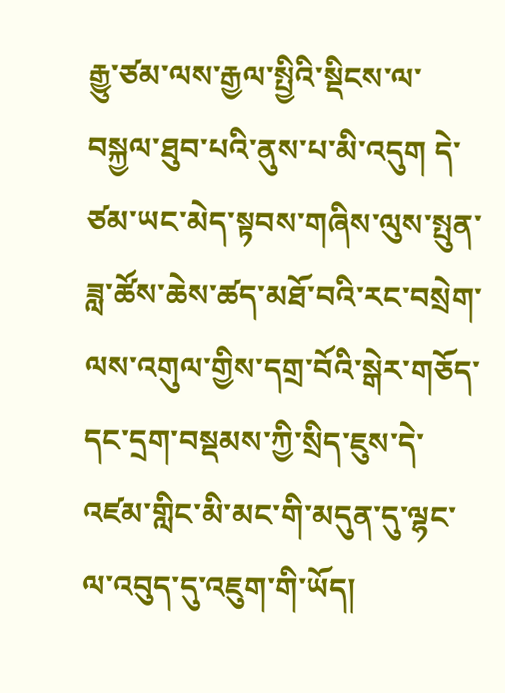རྒྱུ་ཙམ་ལས་རྒྱལ་སྤྱིའི་སྡིངས་ལ་བསྐྱལ་ཐུབ་པའི་ནུས་པ་མི་འདུག དེ་ཙམ་ཡང་མེད་སྟབས་གཞིས་ལུས་སྤུན་ཟླ་ཚོས་ཆེས་ཚད་མཐོ་བའི་རང་བསྲེག་ལས་འགུལ་གྱིས་དགྲ་བོའི་སྒེར་གཅོད་དང་དྲག་བསྡམས་ཀྱི་སྲིད་ཇུས་དེ་འཛམ་གླིང་མི་མང་གི་མདུན་དུ་ལྷང་ལ་འབུད་དུ་འཇུག་གི་ཡོད།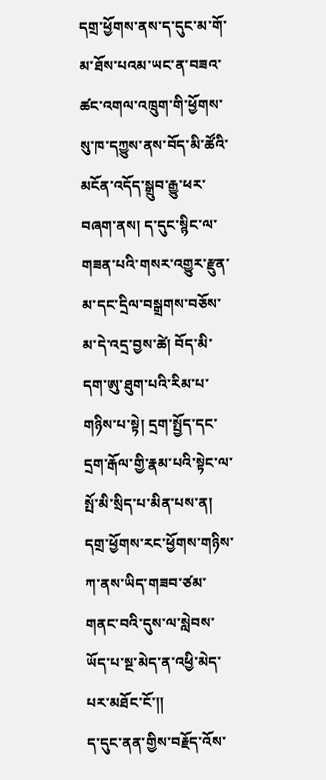དགྲ་ཕྱོགས་ནས་ད་དུང་མ་གོ་མ་ཐོས་པའམ་ཡང་ན་བཟའ་ཚང་འགལ་འཁྲུག་གི་ཕྱོགས་སུ་ཁ་དཀྱུས་ནས་བོད་མི་ཚོའི་མངོན་འདོད་སྒྲུབ་རྒྱུ་ཕར་བཞག་ནས། ད་དུང་སྙིང་ལ་གཟན་པའི་གསར་འགྱུར་རྫུན་མ་དང་དྲིལ་བསྒྲགས་བཅོས་མ་དེ་འདྲ་བྱས་ཚེ། བོད་མི་དག་ཨུ་ཐུག་པའི་རིམ་པ་གཉིས་པ་སྟེ། དྲག་སྤྱོད་དང་དྲག་རྒོལ་གྱི་རྣམ་པའི་སྟེང་ལ་སྤོ་མི་སྲིད་པ་མིན་པས་ན། དགྲ་ཕྱོགས་རང་ཕྱོགས་གཉིས་ཀ་ནས་ཡིད་གཟབ་ཙམ་གནང་བའི་དུས་ལ་སླེབས་ཡོད་པ་སྔ་མེད་ན་འཕྱི་མེད་པར་མཐོང་ངོ་།།
ད་དུང་ནན་གྱིས་བརྗོད་འོས་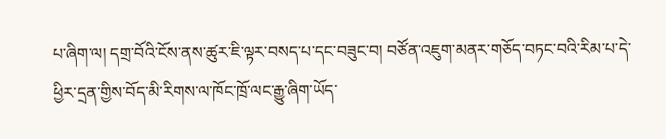པ་ཞིག་ལ། དགྲ་བོའི་ངོས་ནས་ཚུར་ཇི་ལྟར་བསད་པ་དང་བཟུང་བ། བཙོན་འཇུག་མནར་གཅོད་བཏང་བའི་རིམ་པ་དེ་ཕྱིར་དྲན་གྱིས་བོད་མི་རིགས་ལ་ཁོང་ཁྲོ་ལང་རྒྱུ་ཞིག་ཡོད་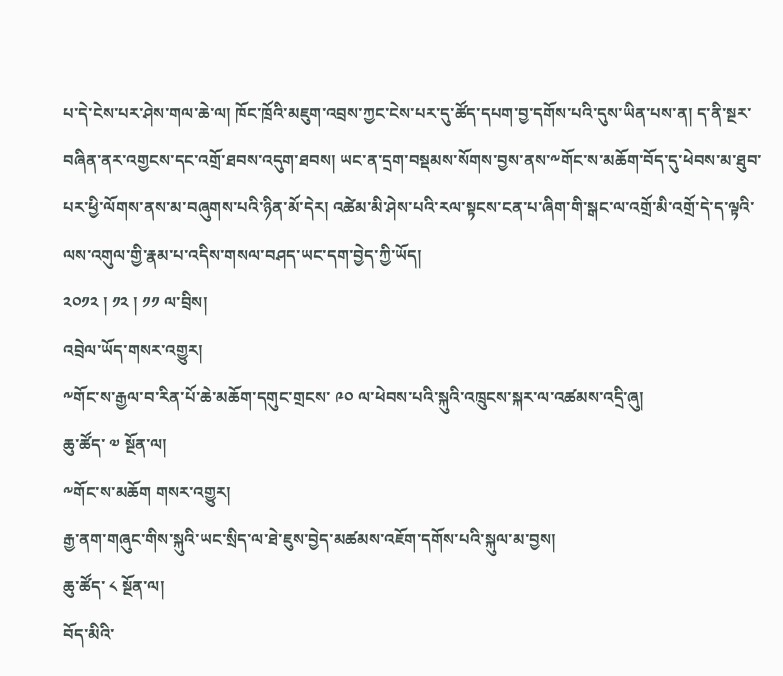པ་དེ་ངེས་པར་ཤེས་གལ་ཆེ་ལ། ཁོང་ཁྲོའི་མཇུག་འབྲས་ཀྱང་ངེས་པར་དུ་ཚོད་དཔག་བྱ་དགོས་པའི་དུས་ཡིན་པས་ན། ད་ནི་སྔར་བཞིན་ནར་འགྱངས་དང་འགྲོ་ཐབས་འདུག་ཐབས། ཡང་ན་དྲག་བསྡམས་སོགས་བྱས་ནས་༸གོང་ས་མཆོག་བོད་དུ་ཕེབས་མ་ཐུབ་པར་ཕྱི་ལོགས་ནས་མ་བཞུགས་པའི་ཉིན་མོ་དེར། འཚེམ་མི་ཤེས་པའི་རལ་སྟངས་ངན་པ་ཞིག་གི་སྒང་ལ་འགྲོ་མི་འགྲོ་དེ་ད་ལྟའི་ལས་འགུལ་གྱི་རྣམ་པ་འདིས་གསལ་བཤད་ཡང་དག་བྱེད་ཀྱི་ཡོད།
༢༠༡༢ ། ༡༢ ། ༡༡ ལ་བྲིས།
འབྲེལ་ཡོད་གསར་འགྱུར།
༸གོང་ས་རྒྱལ་བ་རིན་པོ་ཆེ་མཆོག་དགུང་གྲངས་ ༩༠ ལ་ཕེབས་པའི་སྐུའི་འཁྲུངས་སྐར་ལ་འཚམས་འདྲི་ཞུ།
ཆུ་ཚོད་ ༧ སྔོན་ལ།
༸གོང་ས་མཆོག གསར་འགྱུར།
རྒྱ་ནག་གཞུང་གིས་སྐུའི་ཡང་སྲིད་ལ་ཐེ་ཇུས་བྱེད་མཚམས་འཇོག་དགོས་པའི་སྐུལ་མ་བྱས།
ཆུ་ཚོད་ ༨ སྔོན་ལ།
བོད་མིའི་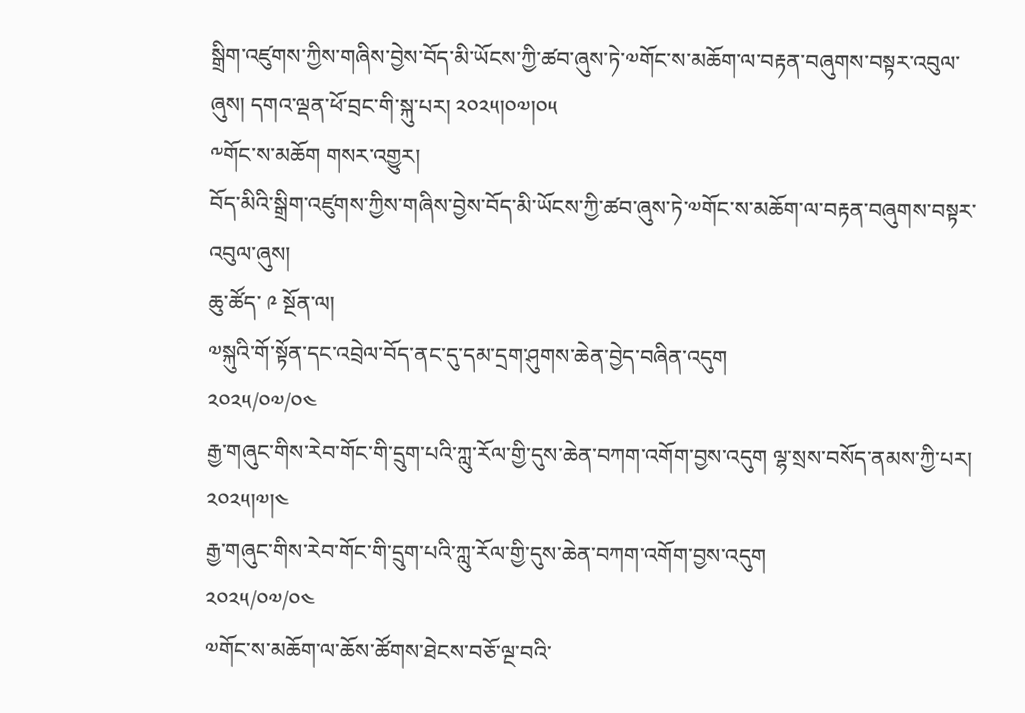སྒྲིག་འཛུགས་ཀྱིས་གཞིས་བྱེས་བོད་མི་ཡོངས་ཀྱི་ཚབ་ཞུས་ཏེ་༧གོང་ས་མཆོག་ལ་བརྟན་བཞུགས་བསྟར་འབུལ་ཞུས། དགའ་ལྡན་ཕོ་བྲང་གི་སྐུ་པར། ༢༠༢༥།༠༧།༠༥
༸གོང་ས་མཆོག གསར་འགྱུར།
བོད་མིའི་སྒྲིག་འཛུགས་ཀྱིས་གཞིས་བྱེས་བོད་མི་ཡོངས་ཀྱི་ཚབ་ཞུས་ཏེ་༧གོང་ས་མཆོག་ལ་བརྟན་བཞུགས་བསྟར་འབུལ་ཞུས།
ཆུ་ཚོད་ ༩ སྔོན་ལ།
༧སྐུའི་གོ་སྟོན་དང་འབྲེལ་བོད་ནང་དུ་དམ་དྲག་ཤུགས་ཆེན་བྱེད་བཞིན་འདུག
༢༠༢༥/༠༧/༠༤
རྒྱ་གཞུང་གིས་རེབ་གོང་གི་དྲུག་པའི་ཀླུ་རོལ་གྱི་དུས་ཆེན་བཀག་འགོག་བྱས་འདུག ལྷ་སྲས་བསོད་ནམས་ཀྱི་པར། ༢༠༢༥།༧།༤
རྒྱ་གཞུང་གིས་རེབ་གོང་གི་དྲུག་པའི་ཀླུ་རོལ་གྱི་དུས་ཆེན་བཀག་འགོག་བྱས་འདུག
༢༠༢༥/༠༧/༠༤
༧གོང་ས་མཆོག་ལ་ཆོས་ཚོགས་ཐེངས་བཅོ་ལྔ་བའི་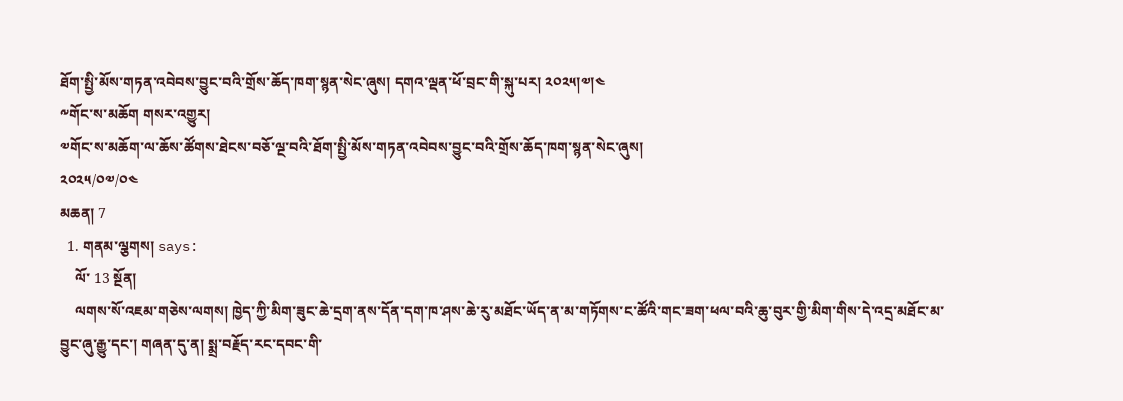ཐོག་སྤྱི་མོས་གཏན་འབེབས་བྱུང་བའི་གྲོས་ཆོད་ཁག་སྙན་སེང་ཞུས། དགའ་ལྡན་ཕོ་བྲང་གི་སྐུ་པར། ༢༠༢༥།༧།༤
༸གོང་ས་མཆོག གསར་འགྱུར།
༧གོང་ས་མཆོག་ལ་ཆོས་ཚོགས་ཐེངས་བཅོ་ལྔ་བའི་ཐོག་སྤྱི་མོས་གཏན་འབེབས་བྱུང་བའི་གྲོས་ཆོད་ཁག་སྙན་སེང་ཞུས།
༢༠༢༥/༠༧/༠༤
མཆན། 7
  1. གནམ་ལྕགས། says:
    ལོ་ 13 སྔོན།
    ལགས་སོ་འཇམ་གཅེས་ལགས། ཁྱེད་ཀྱི་མིག་ཟུང་ཆེ་དྲག་ནས་དོན་དག་ཁ་ཤས་ཆེ་རུ་མཐོང་ཡོད་ན་མ་གཏོགས་ང་ཚོའི་གང་ཟག་ཕལ་བའི་ཆུ་བུར་གྱི་མིག་གིས་དེ་འདྲ་མཐོང་མ་བྱུང་ཞུ་རྒྱུ་དང་། གཞན་དུ་ན། སྨྲ་བརྗོད་རང་དབང་གི་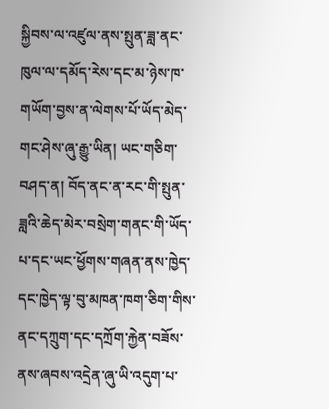སྐྱིབས་ལ་འཛུལ་ནས་སྤུན་ཟླ་ནང་ཁུལ་ལ་དམོད་རེས་དང་མ་ཉེས་ཁ་གཡོག་བྱས་ན་ལེགས་པོ་ཡོད་མེད་གང་ཤེས་ཞུ་རྒྱུ་ཡིན། ཡང་གཅིག་བཤད་ན། བོད་ནང་ན་རང་གི་སྤུན་ཟླའི་ཆེད་མེར་བསྲེག་གནང་གི་ཡོད་པ་དང་ཡང་ཕྱོགས་གཞན་ནས་ཁྱེད་དང་ཁྱེད་ལྟ་བུ་མཁན་ཁག་ཅིག་གིས་ནང་དཀྲུག་དང་དཀྲོག་རྐྱེན་བཟོས་ནས་ཞབས་འདྲེན་ཞུ་ཡི་འདུག་པ་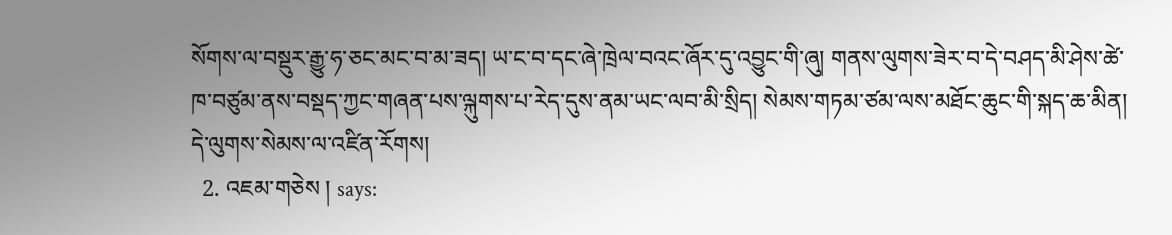སོགས་ལ་བསྡུར་རྒྱུ་ཧ་ཅང་མང་བ་མ་ཟད། ཡ་ང་བ་དང་ཞེ་ཁྲེལ་བའང་ཞོར་དུ་འབྱུང་གི་ཞུ། གནས་ལུགས་ཟེར་བ་དེ་བཤད་མི་ཤེས་ཚེ་ཁ་བཙུམ་ནས་བསྡད་ཀྱང་གཞན་པས་ལྐུགས་པ་རེད་དུས་ནམ་ཡང་ལབ་མི་སྲིད། སེམས་གཏམ་ཙམ་ལས་མཐོང་ཆུང་གི་སྐད་ཆ་མིན། དེ་ལུགས་སེམས་ལ་འཛིན་རོགས།
  2. འཇམ་གཅེས ། says: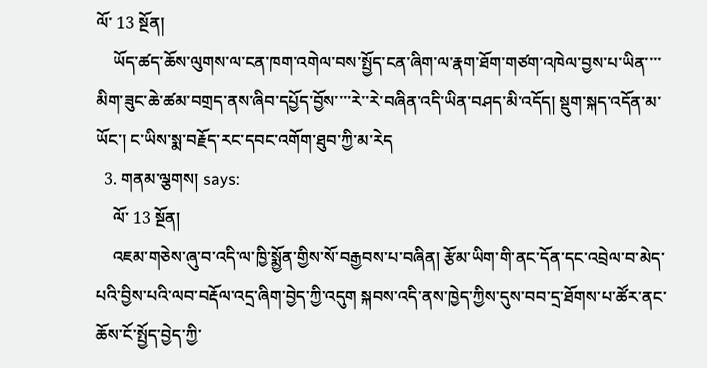ལོ་ 13 སྔོན།
    ཡོད་ཚད་ཆོས་ལུགས་ལ་ངན་ཁག་འགེལ་བས་སྤྱོད་ངན་ཞིག་ལ་རྣག་ཐོག་གཙག་འཁེལ་བྱས་པ་ཡིན་་་་མིག་ཟུང་ཆེ་ཚམ་བགྲད་ནས་ཞིབ་དཔྱོད་བྱོས་་་་རེ་་རེ་བཞིན་འདི་ཡིན་བཤད་མི་འདོད། སྡུག་སྐད་འདོན་མ་ཡོང་། ང་ཡིས་སྨ་བརྗོད་རང་དབང་འགོག་ཐུབ་ཀྱི་མ་རེད
  3. གནམ་ལྕགས། says:
    ལོ་ 13 སྔོན།
    འཇམ་གཅེས་ཞུ་བ་འདི་ལ་ཁྱི་སྨྱོན་གྱིས་སོ་བརྒྱབས་པ་བཞིན། རྩོམ་ཡིག་གི་ནང་དོན་དང་འབྲེལ་བ་མེད་པའི་བྱིས་པའི་ལབ་བརྡོལ་འདྲ་ཞིག་བྱེད་ཀྱི་འདུག སྐབས་འདི་ནས་ཁྱེད་ཀྱིས་དུས་བབ་དྲ་ཐོགས་པ་ཚོར་ནང་ཆོས་ངོ་སྤྱོད་བྱེད་ཀྱི་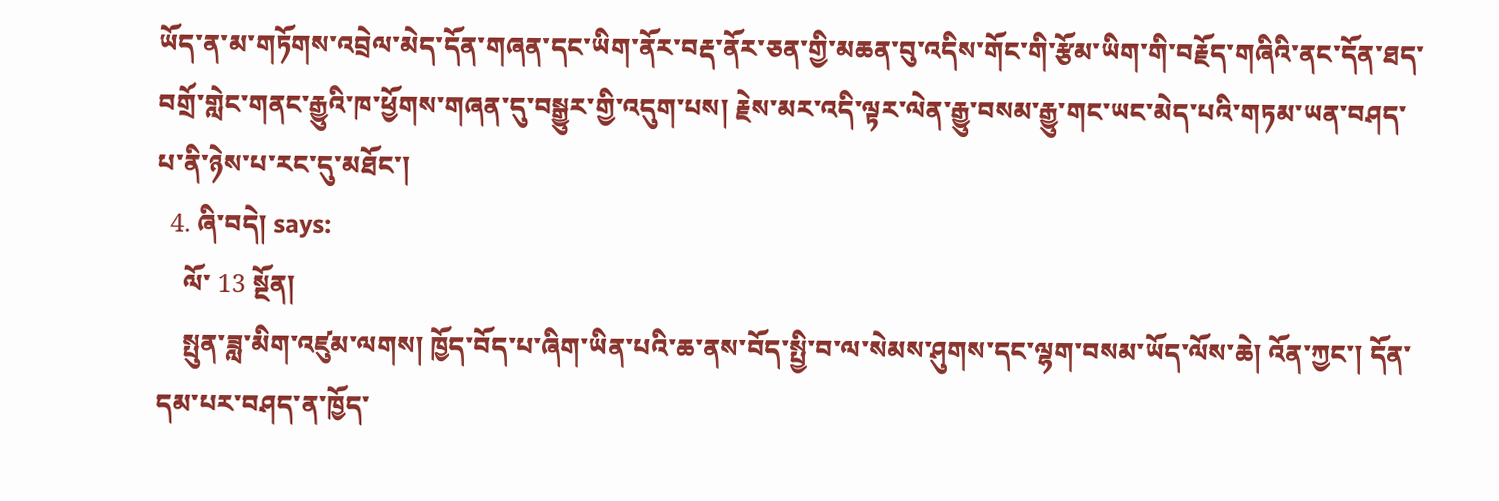ཡོད་ན་མ་གཏོགས་འབྲེལ་མེད་དོན་གཞན་དང་ཡིག་ནོར་བརྡ་ནོར་ཅན་གྱི་མཆན་བུ་འདིས་གོང་གི་རྩོམ་ཡིག་གི་བརྗོད་གཞིའི་ནང་དོན་ཐད་བགྲོ་གླེང་གནང་རྒྱུའི་ཁ་ཕྱོགས་གཞན་དུ་བསྒྱུར་གྱི་འདུག་པས། རྗེས་མར་འདི་ལྟར་ལེན་རྒྱུ་བསམ་རྒྱུ་གང་ཡང་མེད་པའི་གཏམ་ཡན་བཤད་པ་ནི་ཉེས་པ་རང་དུ་མཐོང་།
  4. ཞི་བདེ། says:
    ལོ་ 13 སྔོན།
    སྤུན་ཟླ་མིག་འཛུམ་ལགས། ཁྱོད་བོད་པ་ཞིག་ཡིན་པའི་ཆ་ནས་བོད་སྤྱི་བ་ལ་སེམས་ཤུགས་དང་ལྷག་བསམ་ཡོད་ལོས་ཆེ། འོན་ཀྱང་། དོན་དམ་པར་བཤད་ན་ཁྱོད་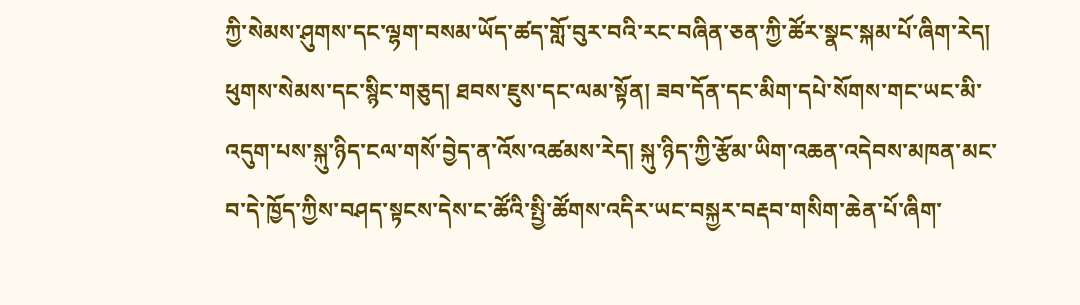ཀྱི་སེམས་ཤུགས་དང་ལྷག་བསམ་ཡོད་ཚད་གློ་བུར་བའི་རང་བཞིན་ཅན་ཀྱི་ཚོར་སྣང་སྐམ་པོ་ཞིག་རེད། ཕུགས་སེམས་དང་སྙིང་གཅུད། ཐབས་ཇུས་དང་ལམ་སྟོན། ཟབ་དོན་དང་མིག་དཔེ་སོགས་གང་ཡང་མི་འདུག་པས་སྐུ་ཉིད་ངལ་གསོ་བྱེད་ན་འོས་འཚམས་རེད། སྐུ་ཉིད་ཀྱི་རྩོམ་ཡིག་འཆན་འདེབས་མཁན་མང་བ་དེ་ཁྱོད་ཀྱིས་བཤད་སྟངས་དེས་ང་ཚོའི་སྤྱི་ཚོགས་འདིར་ཡང་བསྐྱར་བརྡབ་གསིག་ཆེན་པོ་ཞིག་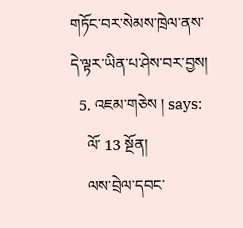གཏོང་བར་སེམས་ཁྲེལ་ནས་དེ་ལྟར་ཡིན་པ་ཤེས་བར་བྱས།
  5. འཇམ་གཅེས ། says:
    ལོ་ 13 སྔོན།
    ལས་བྲེལ་དབང་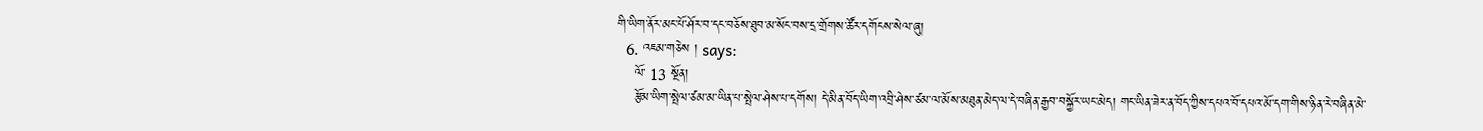གི་ཡིག་ནོར་མང་པོ་ཤོར་བ་དང་བཅོས་ཐུབ་མ་སོང་བས་དྲ་གྲོགས་ཚོར་དགོངས་སེལ་ཞུ།
  6. འཇམ་གཅེས ། says:
    ལོ་ 13 སྔོན།
    རྩོམ་ཡིག་སྤེལ་ཙམ་མ་ཡིན་པ་སྤེལ་ཤེས་པ་དགོས། དེ་མིན་བོད་ཡིག་འབྲི་ཤེས་ཙམ་ལ་མོས་མཐུན་མེད་ལ་དེ་བཞིན་རྒྱབ་བསྐྱོར་ཡང་མེད། གང་ཡིན་ཟེར་ན་བོད་ཀྱིས་དཔའ་བོ་དཔའ་མོ་དག་གིས་ཉིན་རེ་བཞིན་མེ་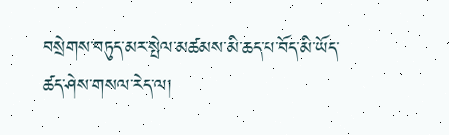བསྲེགས་བཏུད་མར་སྤེལ་མཚམས་མི་ཆད་པ་བོད་མི་ཡོད་ཚད་ཤེས་གསལ་རེད་ལ།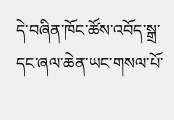དེ་བཞིན་ཁོང་ཚོས་འབོད་སྒྲ་དང་ཞལ་ཆེན་ཡང་གསལ་པོ་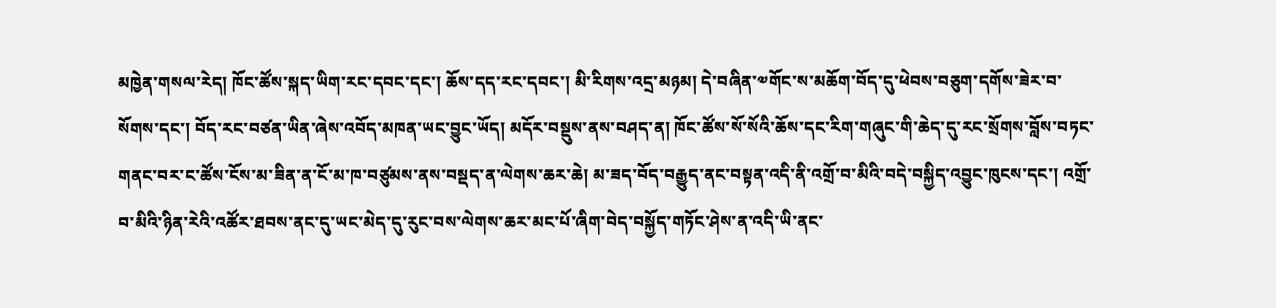མཁྱེན་གསལ་རེད། ཁོང་ཚོས་སྐད་ཡིག་རང་དབང་དང་། ཆོས་དད་རང་དབང་། མི་རིགས་འདྲ་མཉམ། དེ་བཞིན་༧གོང་ས་མཆོག་བོད་དུ་ཕེབས་བཅུག་དགོས་ཟེར་བ་སོགས་དང་། བོད་རང་བཙན་ཡིན་ཞེས་འབོད་མཁན་ཡང་བྱུང་ཡོད། མདོར་བསྡུས་ནས་བཤད་ན། ཁོང་ཚོས་སོ་སོའི་ཆོས་དང་རིག་གཞུང་གི་ཆེད་དུ་རང་སྲོགས་བློས་བཏང་གནང་བར་ང་ཚོས་ངོས་མ་ཟིན་ན་ངོ་མ་ཁ་བཙུམས་ནས་བསྡད་ན་ལེགས་ཆར་ཆེ། མ་ཟད་བོད་བརྒྱུད་ནང་བསྟན་འདི་ནི་འགྲོ་བ་མིའི་བདེ་བསྐྱིད་འབྱུང་ཁུངས་དང་། འགྲོ་བ་མིའི་ཉིན་རེའི་འཚོར་ཐབས་ནང་དུ་ཡང་མེད་དུ་རུང་བས་ལེགས་ཆར་མང་པོ་ཞིག་བེད་བསྐྱོད་གཏོང་ཤེས་ན་འདི་ཡི་ནང་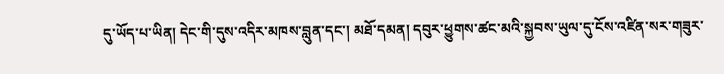དུ་ཡོད་པ་ཡིན། དེང་གི་དུས་འདིར་མཁས་བླུན་དང་། མཐོ་དམན། དབུར་ཕྱུགས་ཚང་མའི་སྐྱབས་ཡུལ་དུ་ངོས་འཛིན་སར་གཟུར་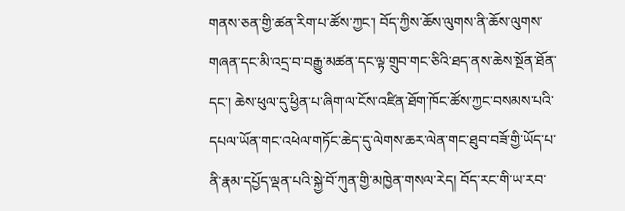གནས་ཅན་གྱི་ཚན་རིག་པ་ཚོས་ཀྱང་། བོད་ཀྱིས་ཆོས་ལུགས་ནི་ཆོས་ལུགས་གཞན་དང་མི་འདྲ་བ་བརྒྱུ་མཚན་དང་ལྟ་གྲུབ་གང་ཅིའི་ཐད་ནས་ཆེས་སྔོན་ཐོན་དང་། ཆེས་ཕུལ་དུ་ཕྱིན་པ་ཞིག་ལ་ངོས་འཛིན་ཐོག་ཁོང་ཚོས་ཀྱང་བསམས་པའི་དཔལ་ཡོན་གང་འཕེལ་གཏོང་ཆེད་དུ་ལེགས་ཆར་ལེན་གང་ཐུབ་བཟོ་གྱི་ཡོད་པ་ནི་རྣམ་དཔྱོད་ལྡན་པའི་སྐྱེ་བོ་ཀུན་གྱི་མཁྱེན་གསལ་རེད། བོད་རང་གི་ཡ་རབ་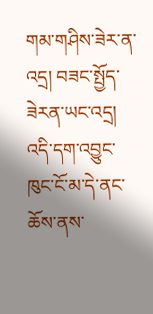གམ་གཤིས་ཟེར་ན་འདྲ། བཟང་སྤྱོད་ཟེརན་ཡང་འདྲ། འདི་དག་འབྱུང་ཁུང་ངོ་མ་དེ་ནང་ཆོས་ནས་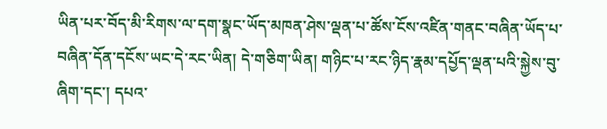ཡིན་པར་བོད་མི་རིགས་ལ་དག་སྣང་ཡོད་མཁན་ཤེས་ལྡན་པ་ཚོས་ངོས་འཛིན་གནང་བཞིན་ཡོད་པ་བཞིན་དོན་དངོས་ཡང་དེ་རང་ཡིན། དེ་གཅིག་ཡིན། གཉིང་པ་རང་ཉིད་རྣམ་དཔྱོད་ལྡན་པའི་སྐྱེས་བུ་ཞིག་དང་། དཔའ་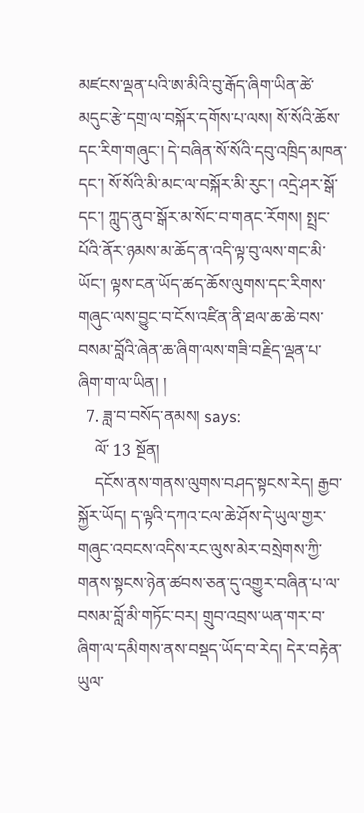མཛངས་ལྡན་པའི་ཨ་མིའི་བུ་རྒོད་ཞིག་ཡིན་ཚེ་མདུང་རྩེ་དགྲ་ལ་བསྐོར་དགོས་པ་ལས། སོ་སོའི་ཆོས་དང་རིག་གཞུང་། དེ་བཞིན་སོ་སོའི་དབུ་འཁྲིད་མཁན་དང་། སོ་སོའི་མི་མང་ལ་བསྐོར་མི་རུང་། འདྲེ་ཤར་སྒོ་དང་། ཀླུད་ནུབ་སྒོར་མ་སོང་བ་གནང་རོགས། སྤྲང་པོའི་ནོར་ཉམས་མ་ཆོད་ན་འདི་ལྟ་བུ་ལས་གང་མི་ཡོང་། ལྟས་ངན་ཡོད་ཚད་ཆོས་ལུགས་དང་རིགས་གཞུང་ལས་བྱུང་བ་ངོས་འཛིན་ནི་ཐལ་ཆ་ཆེ་བས་བསམ་བློའི་ཞེན་ཆ་ཞིག་ལས་གཟི་བརྗིད་ལྡན་པ་ཞིག་ག་ལ་ཡིན། །
  7. ཟླ་བ་བསོད་ནམས། says:
    ལོ་ 13 སྔོན།
    དངོས་ནས་གནས་ལུགས་བཤད་སྟངས་རེད། རྒྱབ་སྐྱོར་ཡོད། ད་ལྟའི་དཀའ་ངལ་ཆེ་ཤོས་དེ་ཡུལ་གྱར་གཞུང་འབངས་འདིས་རང་ལུས་མེར་བསྲེགས་ཀྱི་གནས་སྟངས་ཉེན་ཚབས་ཅན་དུ་འགྱུར་བཞིན་པ་ལ་བསམ་བློ་མི་གཏོང་བར། གྲུབ་འབྲས་ཡན་གར་བ་ཞིག་ལ་དམིགས་ནས་བསྡད་ཡོད་བ་རེད། དེར་བརྟེན་ཡུལ་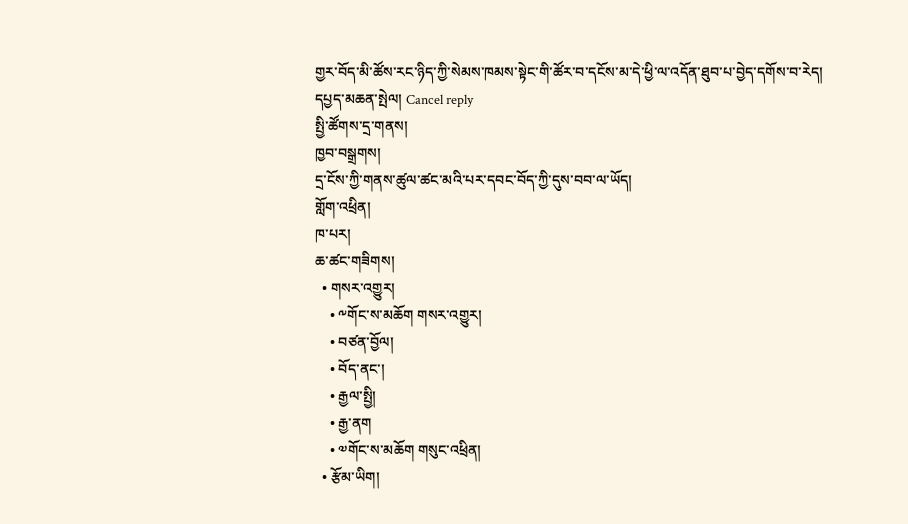གྱར་བོད་མི་ཚོས་རང་ཉིད་ཀྱི་སེམས་ཁམས་སྟེང་གི་ཚོར་བ་དངོས་མ་དེ་ཕྱི་ལ་འདོན་ཐུབ་པ་བྱེད་དགོས་བ་རེད།
དཔྱད་མཆན་སྤེལ། Cancel reply
སྤྱི་ཚོགས་དྲ་གནས།
ཁྱབ་བསྒྲགས།
དྲ་ངོས་ཀྱི་གནས་ཚུལ་ཚང་མའི་པར་དབང་བོད་ཀྱི་དུས་བབ་ལ་ཡོད།
གློག་འཕྲིན།
ཁ་པར།
ཆ་ཚང་གཟིགས།
  • གསར་འགྱུར།
    • ༸གོང་ས་མཆོག གསར་འགྱུར།
    • བཙན་བྱོལ།
    • བོད་ནང་།
    • རྒྱལ་སྤྱི།
    • རྒྱ་ནག
    • ༧གོང་ས་མཆོག གསུང་འཕྲིན།
  • རྩོམ་ཡིག།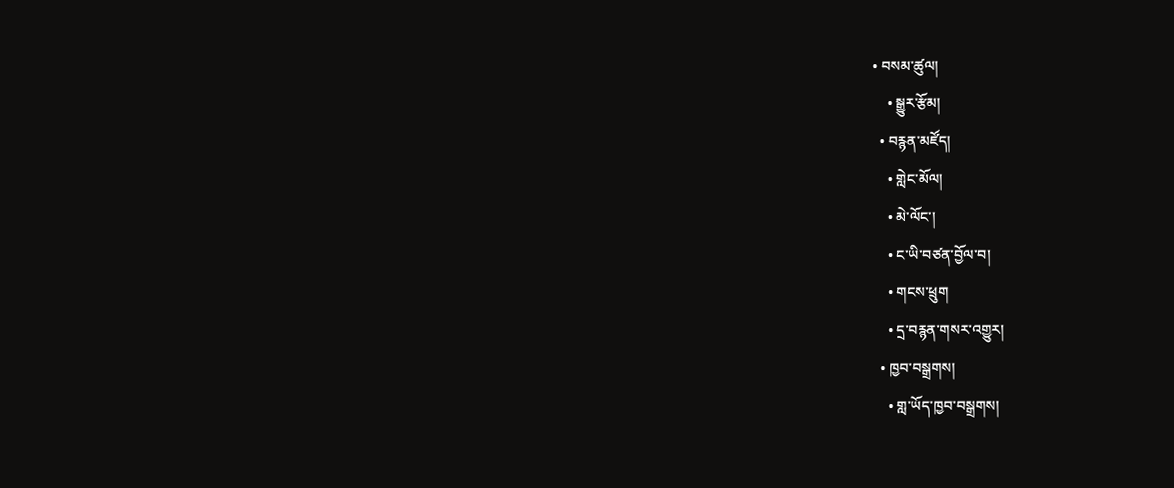• བསམ་ཚུལ།
    • སྒྱུར་རྩོམ།
  • བརྙན་མཛོད།
    • གླེང་མོལ།
    • མེ་ལོང་།
    • ང་ཡི་བཙན་བྱོལ་བ།
    • གངས་ཕྲུག
    • དྲ་བརྙན་གསར་འགྱུར།
  • ཁྱབ་བསྒྲགས།
    • གླ་ཡོད་ཁྱབ་བསྒྲགས།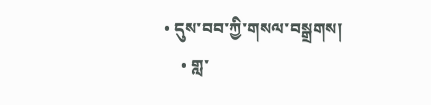• དུས་བབ་ཀྱི་གསལ་བསྒྲགས།
    • གླ་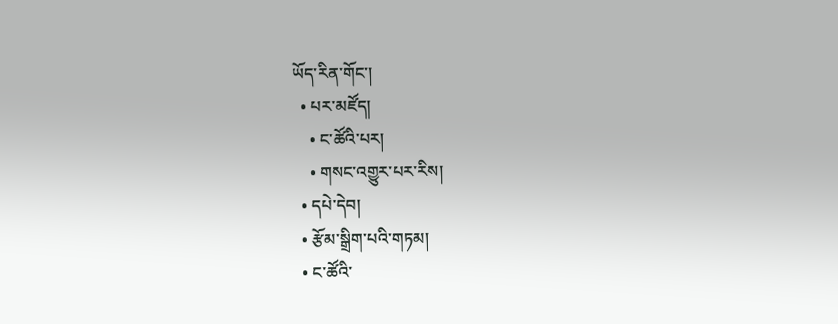ཡོད་རིན་གོང་།
  • པར་མཛོད།
    • ང་ཚོའི་པར།
    • གསང་འགྱུར་པར་རིས།
  • དཔེ་དེབ།
  • རྩོམ་སྒྲིག་པའི་གཏམ།
  • ང་ཚོའི་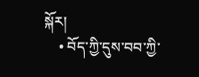སྐོར།
    • བོད་ཀྱི་དུས་བབ་ཀྱི་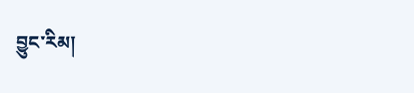བྱུང་རིམ།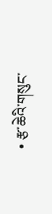• རྩ་ཆེའི་གསུང་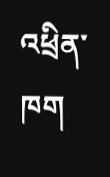འཕྲིན་ཁག